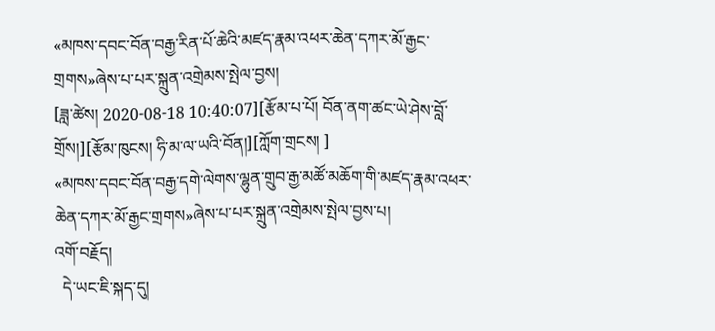«མཁས་དབང་བོན་བརྒྱ་རིན་པོ་ཆེའི་མཛད་རྣམ་འཕར་ཆེན་དཀར་མོ་རྒྱང་གྲགས»ཞེས་པ་པར་སྐྲུན་འགྲེམས་སྤེལ་བྱས།
[ཟླ་ཚེས། 2020-08-18 10:40:07][རྩོམ་པ་པོ། བོན་ནག་ཚང་ཡེ་ཤེས་བློ་གྲོས།][རྩོམ་ཁུངས། ཧི་མ་ལ་ཡའི་བོན།][ཀློག་གྲངས། ]
«མཁས་དབང་བོན་བརྒྱ་དགེ་ལེགས་ལྷུན་གྲུབ་རྒྱ་མཚོ་མཆོག་གི་མཛད་རྣམ་འཕར་ཆེན་དཀར་མོ་རྒྱང་གྲགས»ཞེས་པ་པར་སྐྲུན་འགྲེམས་སྤེལ་བྱས་པ།
འགོ་བརྗོད།
  དེ་ཡང་ཇི་སྐད་དུ།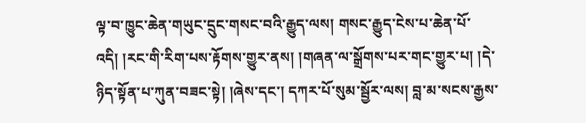ལྟ་བ་ཁྱུང་ཆེན་གཡུང་དྲུང་གསང་བའི་རྒྱུད་ལས། གསང་རྒྱུད་ངེས་པ་ཆེན་པོ་འདི། །རང་གི་རིག་པས་རྟོགས་གྱུར་ནས། །གཞན་ལ་སྒྲོགས་པར་གང་གྱུར་པ། །དེ་ཉིད་སྟོན་པ་ཀུན་བཟང་སྟེ། །ཞེས་དང་། དཀར་པོ་སུམ་སྦྱོར་ལས། བླ་མ་སངས་རྒྱས་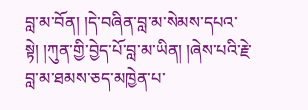བླ་མ་བོན། །དེ་བཞིན་བླ་མ་སེམས་དཔའ་སྟེ། །ཀུན་གྱི་བྱེད་པོ་བླ་མ་ཡིན། །ཞེས་པའི་རྗེ་བླ་མ་ཐམས་ཅད་མཁྱེན་པ་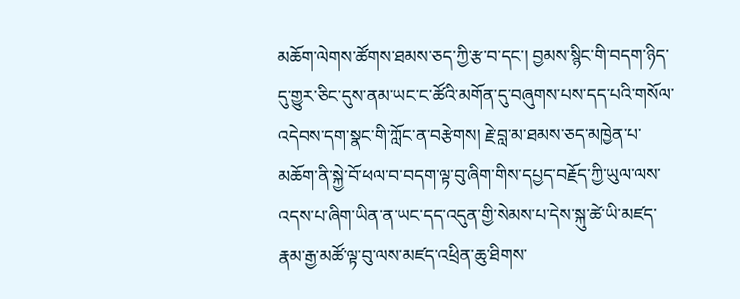མཆོག་ལེགས་ཚོགས་ཐམས་ཅད་ཀྱི་རྩ་བ་དང་། བྱམས་སྙིང་གི་བདག་ཉིད་དུ་གྱུར་ཅིང་དུས་ནམ་ཡང་ང་ཚོའི་མགོན་དུ་བཞུགས་པས་དད་པའི་གསོལ་འདེབས་དག་སྣང་གི་ཀློང་ན་བརྩེགས། རྗེ་བླ་མ་ཐམས་ཅད་མཁྱེན་པ་མཆོག་ནི་སྐྱེ་བོ་ཕལ་བ་བདག་ལྟ་བུ་ཞིག་གིས་དཔྱད་བརྗོད་ཀྱི་ཡུལ་ལས་འདས་པ་ཞིག་ཡིན་ན་ཡང་དད་འདུན་གྱི་སེམས་པ་དེས་སྐུ་ཚེ་ཡི་མཛད་རྣམ་རྒྱ་མཚོ་ལྟ་བུ་ལས་མཛད་འཕྲིན་ཆུ་ཐིགས་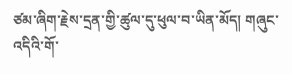ཙམ་ཞིག་རྗེས་དྲན་གྱི་ཚུལ་དུ་ཕུལ་བ་ཡིན་མོད། གཞུང་འདིའི་གོ་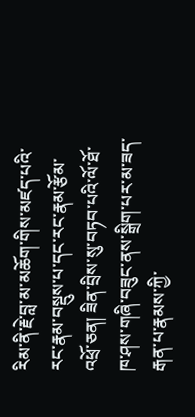རིམ་ནི་རྗེ་བླ་མ་མཆོག་གིས་མཛད་པའི་རང་རྣམ་བསྡུས་པ་དང་རང་རྣམ་རྩོམ་འཕྲོ་ཅན། ཟིན་བྲིས་སུ་བཏབ་པའི་ལོ་ཐོ་ཁ་ཤས་གཞི་བཟུང་ནས་སྒྲིག་པར་མ་ཟད་རྒན་པ་རྣམས་ཀྱི་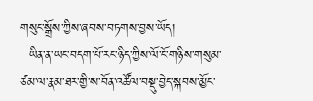གསུང་སྒྲོས་ཀྱིས་ཞབས་བཏགས་བྱས་ཡོད།
  ཡིན་ན་ཡང་བདག་པོ་རང་ཉིད་ཀྱིས་ལོ་ངོ་གཉིས་གསུམ་ཙམ་ལ་རྣམ་ཐར་གྱི་ས་བོན་འཚོལ་བསྡུ་བྱེད་སྐབས་མྱོང་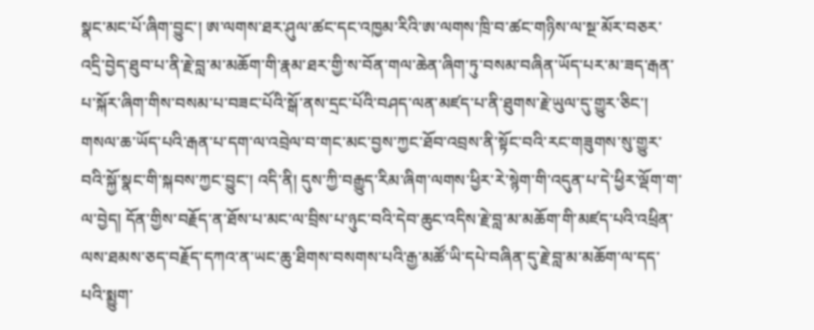སྣང་མང་པོ་ཞིག་བྱུང་། ཨ་ལགས་ཐར་ཤུལ་ཚང་དང་འཁྱམ་རིའི་ཨ་ལགས་ཁྲི་བ་ཚང་གཉིས་ལ་སྔ་མོར་བཅར་འདྲི་བྱེད་ཐུབ་པ་ནི་རྗེ་བླ་མ་མཆོག་གི་རྣམ་ཐར་གྱི་ས་བོན་གལ་ཆེན་ཞིག་ཏུ་བསམ་བཞིན་ཡོད་པར་མ་ཟད་རྒན་པ་སྐོར་ཞིག་གིས་བསམ་པ་བཟང་པོའི་སྒོ་ནས་དྲང་པོའི་བཤད་ལན་མཛད་པ་ནི་ཐུགས་རྗེ་ཡུལ་དུ་གྱུར་ཅིང་། གསལ་ཆ་ཡོད་པའི་རྒན་པ་དག་ལ་འབྲེལ་བ་གང་མང་བྱས་ཀྱང་ཐོབ་འབྲས་ནི་སྟོང་བའི་རང་གཟུགས་སུ་གྱུར་བའི་སྐྱོ་སྣང་གི་སྐབས་ཀྱང་བྱུང་། འདི་ནི། དུས་ཀྱི་བརྒྱུད་རིམ་ཞིག་ལགས་ཕྱིར་རེ་སྙེག་གི་འདུན་པ་དེ་ཕྱིར་ལྡོག་ག་ལ་བྱེད། དོན་གྱིས་བརྗོད་ན་ཐོས་པ་མང་ལ་བྲིས་པ་ཉུང་བའི་དེབ་ཆུང་འདིས་རྗེ་བླ་མ་མཆོག་གི་མཛད་པའི་འཕྲིན་ལས་ཐམས་ཅད་བརྗོད་དཀའ་ན་ཡང་ཆུ་ཐིགས་བསགས་པའི་རྒྱ་མཚོ་ཡི་དཔེ་བཞིན་དུ་རྗེ་བླ་མ་མཆོག་ལ་དད་པའི་སྨྱུག་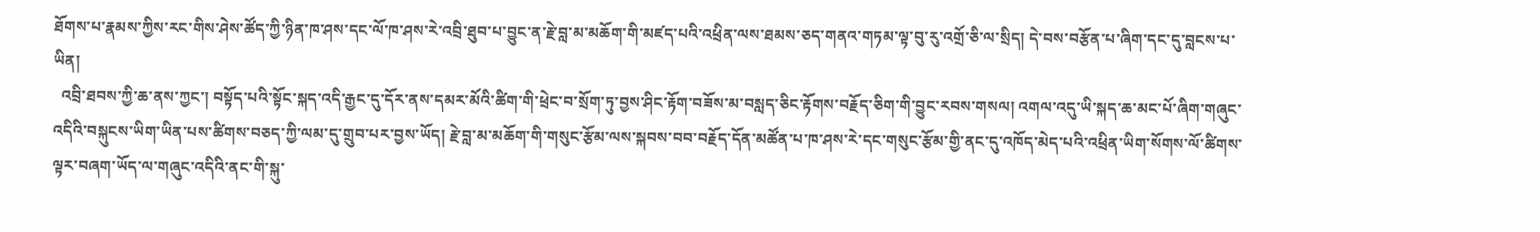ཐོགས་པ་རྣམས་ཀྱིས་རང་གིས་ཤེས་ཚོད་ཀྱི་ཉིན་ཁ་ཤས་དང་ལོ་ཁ་ཤས་རེ་འབྲི་ཐུབ་པ་བྱུང་ན་རྗེ་བླ་མ་མཆོག་གི་མཛད་པའི་འཕྲིན་ལས་ཐམས་ཅད་གནའ་གཏམ་ལྟ་བུ་རུ་འགྲོ་ཅི་ལ་སྲིད། དེ་བས་བརྩོན་པ་ཞིག་དང་དུ་བླངས་པ་ཡིན།
  འབྲི་ཐབས་ཀྱི་ཆ་ནས་ཀྱང་། བསྟོད་པའི་སྟོང་སྐད་འདི་རྒྱང་དུ་དོར་ནས་དམར་མོའི་ཚིག་གི་ཕྲེང་བ་སྲོག་ཏུ་བྱས་ཤིང་རྟོག་བཟོས་མ་བསླད་ཅིང་རྟོགས་བརྗོད་ཅིག་གི་བྱུང་རབས་གསལ། འགལ་འདུ་ཡི་སྐད་ཆ་མང་པོ་ཞིག་གཞུང་འདིའི་བསྐུངས་ཡིག་ཡིན་པས་ཚིགས་བཅད་ཀྱི་ལམ་དུ་གྲུབ་པར་བྱས་ཡོད། རྗེ་བླ་མ་མཆོག་གི་གསུང་རྩོམ་ལས་སྐབས་བབ་བརྗོད་དོན་མཚོན་པ་ཁ་ཤས་རེ་དང་གསུང་རྩོམ་གྱི་ནང་དུ་འཁོད་མེད་པའི་འཕྲིན་ཡིག་སོགས་ལོ་ཚིགས་ལྟར་བཞག་ཡོད་ལ་གཞུང་འདིའི་ནང་གི་སྐུ་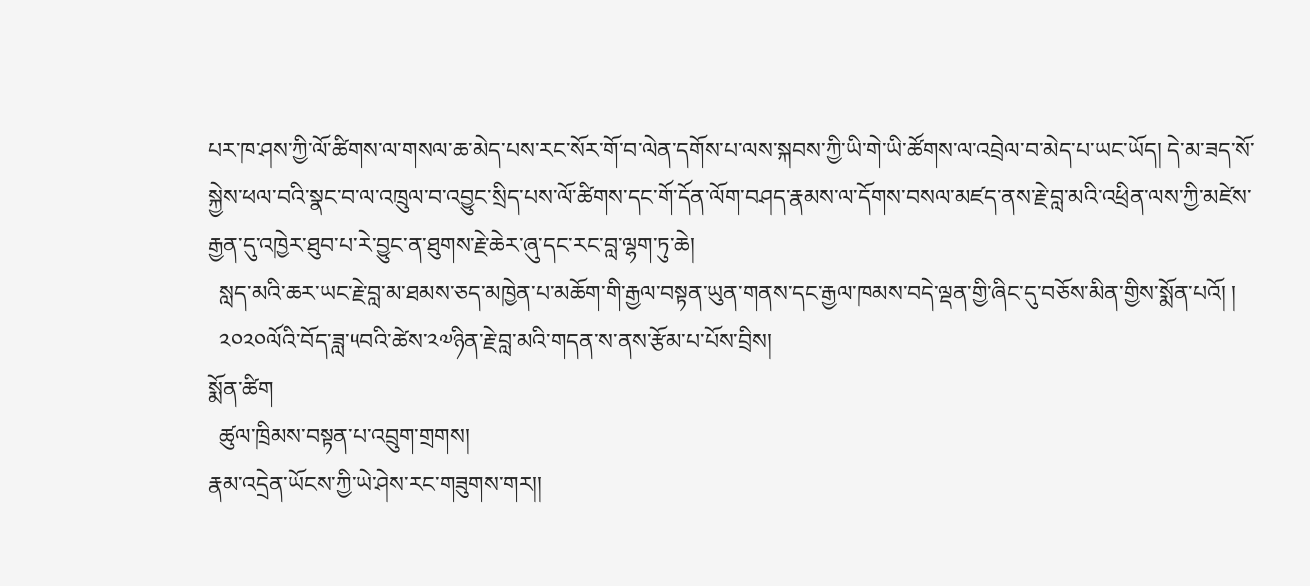པར་ཁ་ཤས་ཀྱི་ལོ་ཚིགས་ལ་གསལ་ཆ་མེད་པས་རང་སོར་གོ་བ་ལེན་དགོས་པ་ལས་སྐབས་ཀྱི་ཡི་གེ་ཡི་ཚོགས་ལ་འབྲེལ་བ་མེད་པ་ཡང་ཡོད། དེ་མ་ཟད་སོ་སྐྱེས་ཕལ་བའི་སྣང་བ་ལ་འཁྲུལ་བ་འབྱུང་སྲིད་པས་ལོ་ཚིགས་དང་གོ་དོན་ལོག་བཤད་རྣམས་ལ་དོགས་བསལ་མཛད་ནས་རྗེ་བླ་མའི་འཕྲིན་ལས་ཀྱི་མཛེས་རྒྱན་དུ་འཁྱེར་ཐུབ་པ་རེ་བྱུང་ན་ཐུགས་རྗེ་ཆེར་ཞུ་དང་རང་བླ་ལྷག་ཏུ་ཆེ།
  སླད་མའི་ཆར་ཡང་རྗེ་བླ་མ་ཐམས་ཅད་མཁྱེན་པ་མཆོག་གི་རྒྱལ་བསྟན་ཡུན་གནས་དང་རྒྱལ་ཁམས་བདེ་ལྡན་གྱི་ཞིང་དུ་བཅོས་མིན་གྱིས་སྨོན་པའོ། །
  ༢༠༢༠ལོའི་བོད་ཟླ་༥བའི་ཚེས་༢༧ཉིན་རྗེ་བླ་མའི་གདན་ས་ནས་རྩོམ་པ་པོས་བྲིས།
སྨོན་ཚིག
  ཚུལ་ཁྲིམས་བསྟན་པ་འབྲུག་གྲགས།
རྣམ་འདྲེན་ཡོངས་ཀྱི་ཡེ་ཤེས་རང་གཟུགས་གར།།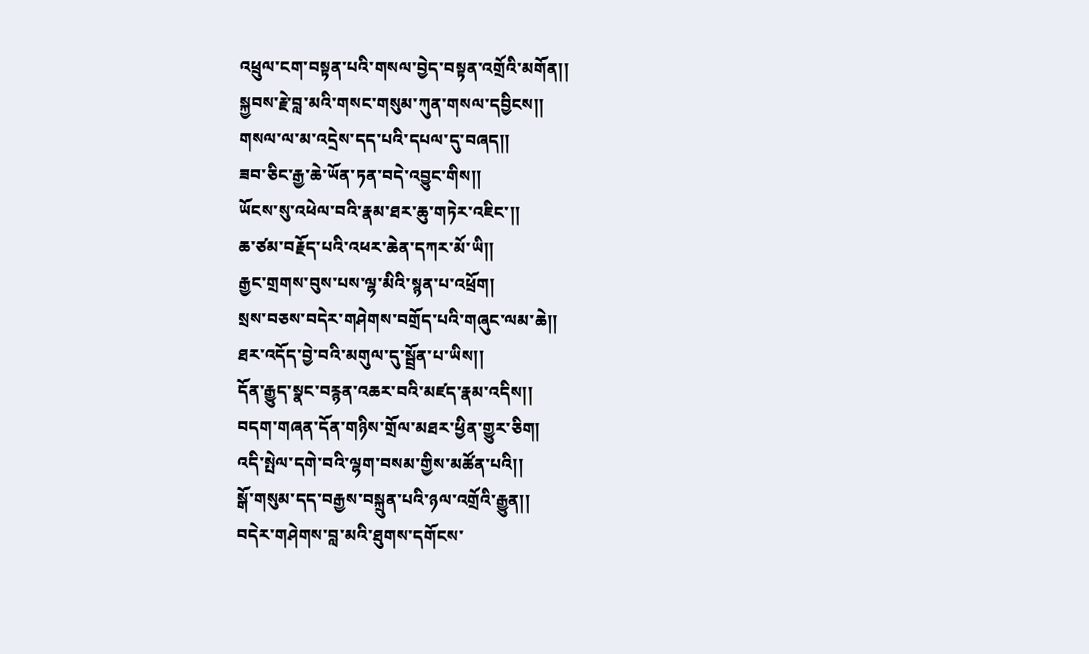འཕྲུལ་ངག་བསྟན་པའི་གསལ་བྱེད་བསྟན་འགྲོའི་མགོན།།
སྐྱབས་རྗེ་བླ་མའི་གསང་གསུམ་ཀུན་གསལ་དབྱིངས།།
གསལ་ལ་མ་འདྲེས་དད་པའི་དཔལ་དུ་བཞད།།
ཟབ་ཅིང་རྒྱ་ཆེ་ཡོན་ཏན་བདེ་འབྱུང་གིས།།
ཡོངས་སུ་འཕེལ་བའི་རྣམ་ཐར་ཆུ་གཏེར་འཇིང་།།
ཆ་ཙམ་བརྗོད་པའི་འཕར་ཆེན་དཀར་མོ་ཡི།།
རྒྱང་གྲགས་བུས་པས་ལྷ་མིའི་སྙན་པ་འཕྲོག།
སྲས་བཅས་བདེར་གཤེགས་བགྲོད་པའི་གཞུང་ལམ་ཆེ།།
ཐར་འདོད་བྱེ་བའི་མགུལ་དུ་སྦྲོན་པ་ཡིས།།
དོན་རྒྱུད་སྣང་བརྙན་འཆར་བའི་མཛད་རྣམ་འདིས།།
བདག་གཞན་དོན་གཉིས་གྲོལ་མཐར་ཕྱིན་གྱུར་ཅིག།
འདི་སྤེལ་དགེ་བའི་ལྷག་བསམ་གྱིས་མཚོན་པའི།།
སྒོ་གསུམ་དད་བརྒྱས་བསྐྲུན་པའི་ཉལ་འགྲོའི་རྒྱུན།།
བདེར་གཤེགས་བླ་མའི་ཐུགས་དགོངས་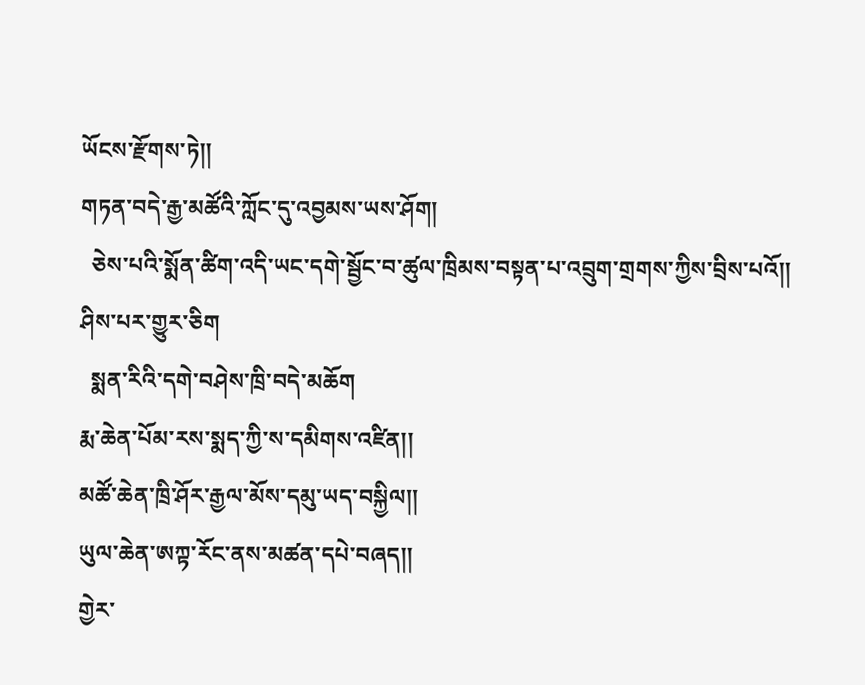ཡོངས་རྫོགས་ཏེ།།
གཏན་བདེ་རྒྱ་མཚོའི་ཀློང་དུ་འབྱམས་ཡས་ཤོག།
  ཅེས་པའི་སྨོན་ཚིག་འདི་ཡང་དགེ་སྦྱོང་བ་ཚུལ་ཁྲིམས་བསྟན་པ་འབྲུག་གྲགས་ཀྱིས་བྲིས་པའོ།།
ཤིས་པར་གྱུར་ཅིག
  སྨན་རིའི་དགེ་བཤེས་ཁྲི་བདེ་མཆོག
རྨ་ཆེན་པོམ་རས་སྨད་ཀྱི་ས་དམིགས་འཛིན།།
མཚོ་ཆེན་ཁྲི་ཤོར་རྒྱལ་མོས་དམུ་ཡད་བསྐྱིལ།།
ཡུལ་ཆེན་ཨཀྟ་རོང་ནས་མཚན་དཔེ་བཞད།།
གྱེར་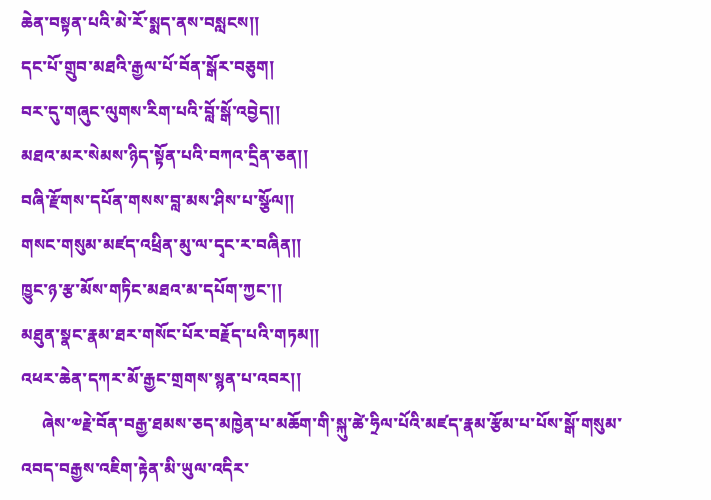ཆེན་བསྟན་པའི་མེ་རོ་སྨད་ནས་བསླངས།།
དང་པོ་གྲུབ་མཐའི་རྒྱལ་པོ་བོན་སྒོར་བཅུག།
བར་དུ་གཞུང་ལུགས་རིག་པའི་བློ་སྒོ་འབྱེད།།
མཐའ་མར་སེམས་ཉིད་སྟོན་པའི་བཀའ་དྲིན་ཅན།།
བཞི་རྫོགས་དཔོན་གསས་བླ་མས་ཤིས་པ་སྩོལ།།
གསང་གསུམ་མཛད་འཕྲིན་མུ་ལ་དྭང་ར་བཞིན།།
ཁྱུང་ཉ་རྩ་མོས་གཏིང་མཐའ་མ་དཔོག་ཀྱང་།།
མཐུན་སྣང་རྣམ་ཐར་གསོང་པོར་བརྗོད་པའི་གཏམ།།
འཕར་ཆེན་དཀར་མོ་རྒྱང་གྲགས་སྙན་པ་འབར།།
     ཞེས་༧རྗེ་བོན་བརྒྱ་ཐམས་ཅད་མཁྱེན་པ་མཆོག་གི་སྐུ་ཚེ་ཧྲིལ་པོའི་མཛད་རྣམ་རྩོམ་པ་པོས་སྒོ་གསུམ་འབད་བརྒྱས་འཇིག་རྟེན་མི་ཡུལ་འདིར་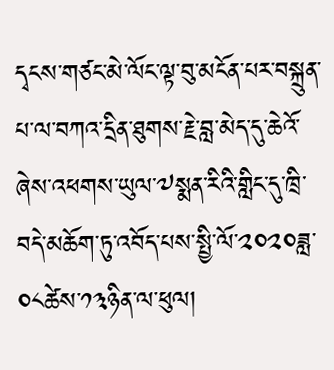དྭངས་གཙང་མེ་ལོང་ལྟ་བུ་མངོན་པར་བསྐྲུན་པ་ལ་བཀའ་དྲིན་ཐུགས་རྗེ་བླ་མེད་དུ་ཆེའོ་ཞེས་འཕགས་ཡུལ་༧སྨན་རིའི་གླིང་དུ་ཁྲི་བདེ་མཆོག་ཏུ་འབོད་པས་སྤྱི་ལོ་༢༠༢༠ཟླ་༠༨ཚེས་༡༣ཉིན་ལ་ཕུལ།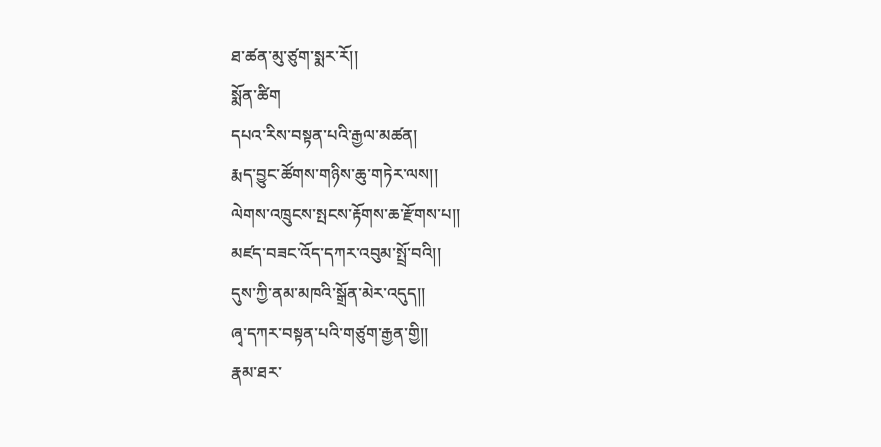ཐ་ཚན་མུ་ཙུག་སྨར་རོ།།
སྨོན་ཚིག
དཔའ་རིས་བསྟན་པའི་རྒྱལ་མཚན།
རྨད་བྱུང་ཚོགས་གཉིས་ཆུ་གཏེར་ལས།།
ལེགས་འཁྲུངས་སྤངས་རྟོགས་ཆ་རྫོགས་པ།།
མཛད་བཟང་འོད་དཀར་འབུམ་སྤྲོ་བའི།།
དུས་ཀྱི་ནམ་མཁའི་སྒྲོན་མེར་འདུད།།
ཞྭ་དཀར་བསྟན་པའི་གཙུག་རྒྱན་གྱི།།
རྣམ་ཐར་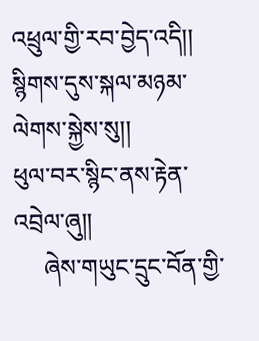འཕྲུལ་གྱི་རབ་བྱེད་འདི།།
སྙིགས་དུས་སྐལ་མཉམ་ལེགས་སྐྱེས་སུ།།
ཕུལ་བར་སྙིང་ནས་རྟེན་འབྲེལ་ཞུ།།
     ཞེས་གཡུང་དྲུང་བོན་གྱི་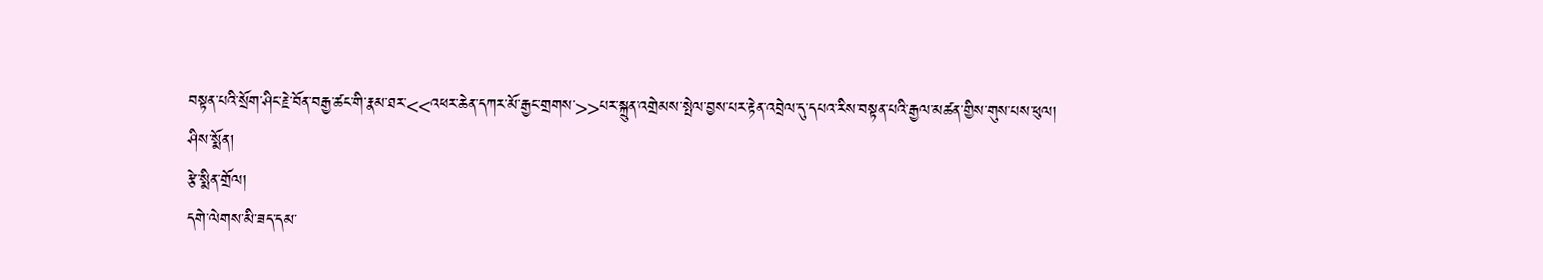བསྟན་པའི་སྲོག་ཤིང་རྗེ་བོན་བརྒྱ་ཚང་གི་རྣམ་ཐར་<<འཕར་ཆེན་དཀར་མོ་རྒྱང་གྲགས་>>པར་སྐྲུན་འགྲེམས་སྤེལ་བྱས་པར་རྟེན་འབྲེལ་དུ་དཔའ་རིས་བསྟན་པའི་རྒྱལ་མཚན་གྱིས་གུས་པས་ཕུལ།
ཤིས་སྨོན།
རྩེ་སྨིན་གྲོལ།
དགེ་ལེགས་མི་ཟད་དམ་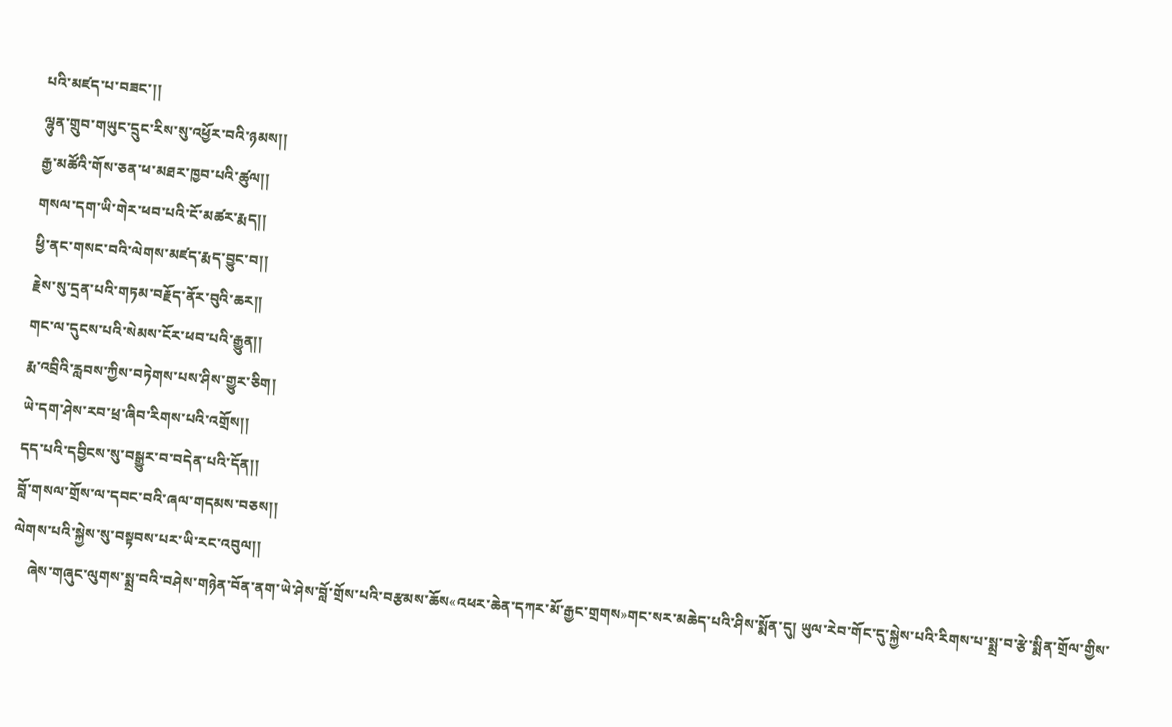པའི་མཛད་པ་བཟང་།།
ལྷུན་གྲུབ་གཡུང་དྲུང་རིས་སུ་འཕྱོར་བའི་ཉམས།།
རྒྱ་མཚོའི་གོས་ཅན་ཕ་མཐར་ཁྱབ་པའི་ཚུལ།།
གསལ་དག་ཡི་གེར་ཕབ་པའི་ངོ་མཚར་རྨད།།
ཕྱི་ནང་གསང་བའི་ལེགས་མཛད་རྨད་བྱུང་བ།།
རྗེས་སུ་དྲན་པའི་གཏམ་བརྗོད་ནོར་བུའི་ཆར།།
གང་ལ་དུངས་པའི་སེམས་ངོར་ཕབ་པའི་རྒྱུན།།
རྨ་འབྲིའི་རླབས་ཀྱིས་བཏེགས་པས་ཤིས་གྱུར་ཅིག།
ཡེ་དག་ཤེས་རབ་ཕྲ་ཞིབ་རིགས་པའི་འགྲོས།།
དད་པའི་དབྱིངས་སུ་བསྒྱུར་བ་བདེན་པའི་དོན།།
བློ་གསལ་གྲོས་ལ་དབང་བའི་ཞལ་གདམས་བཅས།།
ལེགས་པའི་སྐྱེས་སུ་བསྟབས་པར་ཡི་རང་འབུལ།།
    ཞེས་གཞུང་ལུགས་སྨྲ་བའི་བཤེས་གཉེན་བོན་ནག་ཡེ་ཤེས་བློ་གྲོས་པའི་བརྩམས་ཆོས«འཕར་ཆེན་དཀར་མོ་རྒྱང་གྲགས»གང་སར་མཆེད་པའི་ཤིས་སྨོན་དུ། ཡུལ་རེབ་གོང་དུ་སྐྱེས་པའི་རིགས་པ་སྨྲ་བ་རྩེ་སྨིན་གྲོལ་གྱིས་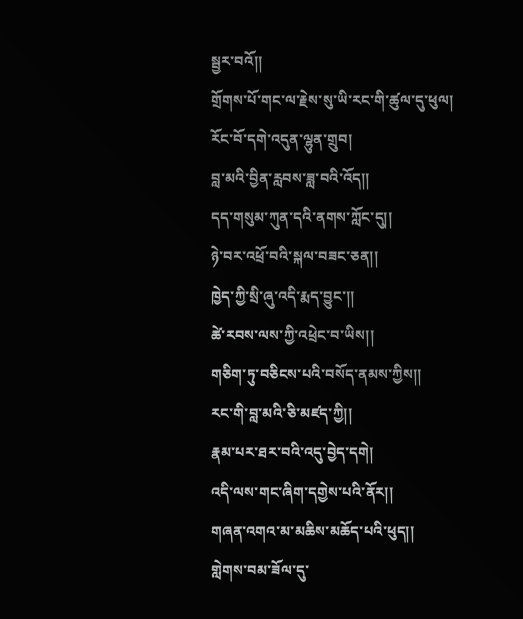སྦྱར་བའོ།།
གྲོགས་པོ་གང་ལ་རྗེས་སུ་ཡི་རང་གི་ཚུལ་དུ་ཕུལ།
རོང་བོ་དགེ་འདུན་ལྷུན་གྲུབ།
བླ་མའི་བྱིན་རླབས་ཟླ་བའི་འོད།།
དད་གསུམ་ཀུན་དའི་ནགས་ཀློང་དུ།།
ཉེ་བར་འཕྲོ་བའི་སྐལ་བཟང་ཅན།།
ཁྱེད་ཀྱི་སྲི་ཞུ་འདི་རྨད་བྱུང་།།
ཚེ་རབས་ལས་ཀྱི་འཕྲེང་བ་ཡིས།།
གཅིག་ཏུ་བཅིངས་པའི་བསོད་ནམས་ཀྱིས།།
རང་གི་བླ་མའི་ཅི་མཛད་ཀྱི།།
རྣམ་པར་ཐར་བའི་འདུ་བྱེད་དགེ།
འདི་ལས་གང་ཞིག་དགྱེས་པའི་ནོར།།
གཞན་འགའ་མ་མཆིས་མཆོད་པའི་ཕུད།།
གླེགས་བམ་ཟོལ་དུ་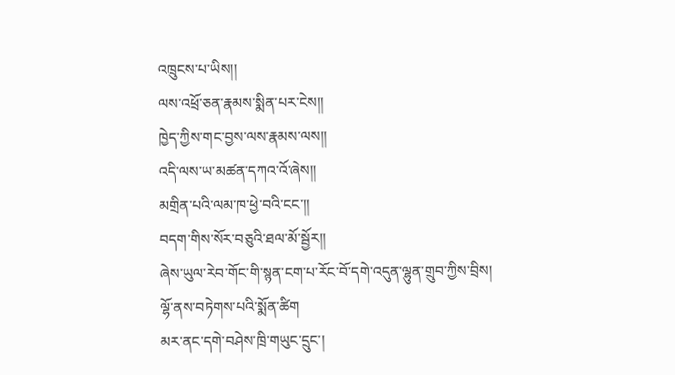འཁྲུངས་པ་ཡིས།།
ལས་འཕྲོ་ཅན་རྣམས་སྨིན་པར་ངེས།།
ཁྱེད་ཀྱིས་གང་བྱས་ལས་རྣམས་ལས།།
འདི་ལས་ཡ་མཚན་དཀའ་འོ་ཞེས།།
མགྲིན་པའི་ལམ་ཁ་ཕྱེ་བའི་ངང་།།
བདག་གིས་སོར་བཅུའི་ཐལ་མོ་སྦྱོར།།
ཞེས་ཡུལ་རེབ་གོང་གི་སྙན་ངག་པ་རོང་བོ་དགེ་འདུན་ལྷུན་གྲུབ་ཀྱིས་བྲིས།
ལྷོ་ནས་བཏེགས་པའི་སྨོན་ཚིག
མར་ནང་དགེ་བཤེས་ཁྲི་གཡུང་དྲུང་།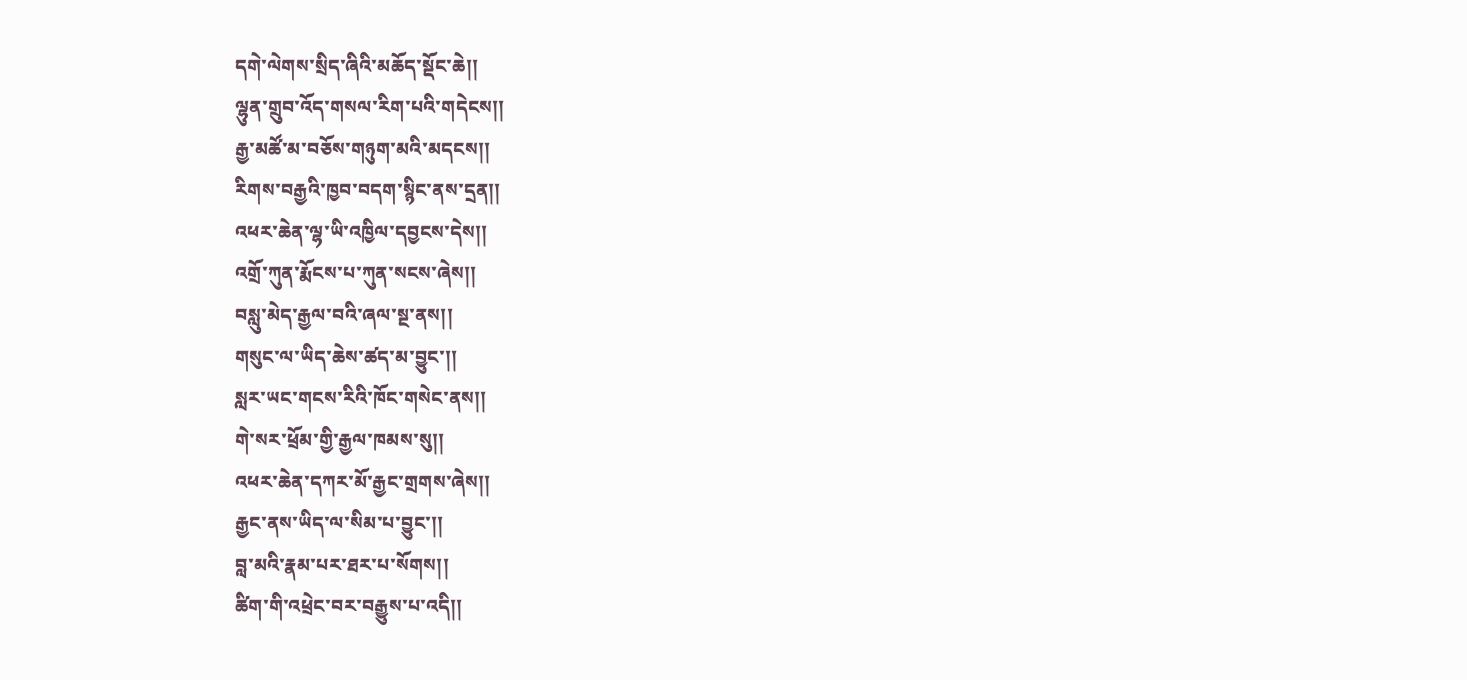དགེ་ལེགས་སྲིད་ཞིའི་མཆོད་སྡོང་ཆེ།།
ལྷུན་གྲུབ་འོད་གསལ་རིག་པའི་གདེངས།།
རྒྱ་མཚོ་མ་བཅོས་གཉུག་མའི་མདངས།།
རིགས་བརྒྱའི་ཁྱབ་བདག་སྙིང་ནས་དྲན།།
འཕར་ཆེན་ལྷ་ཡི་འཁྱིལ་དབྱངས་དེས།།
འགྲོ་ཀུན་རྨོངས་པ་ཀུན་སངས་ཞེས།།
བསླུ་མེད་རྒྱལ་བའི་ཞལ་སྔ་ནས།།
གསུང་ལ་ཡིད་ཆེས་ཚད་མ་བྱུང་།།
སླར་ཡང་གངས་རིའི་ཁོང་གསེང་ནས།།
གེ་སར་ཕྲོམ་གྱི་རྒྱལ་ཁམས་སུ།།
འཕར་ཆེན་དཀར་མོ་རྒྱང་གྲགས་ཞེས།།
རྒྱང་ནས་ཡིད་ལ་སིམ་པ་བྱུང་།།
བླ་མའི་རྣམ་པར་ཐར་པ་སོགས།།
ཚིག་གི་འཕྲེང་བར་བརྒྱུས་པ་འདི།།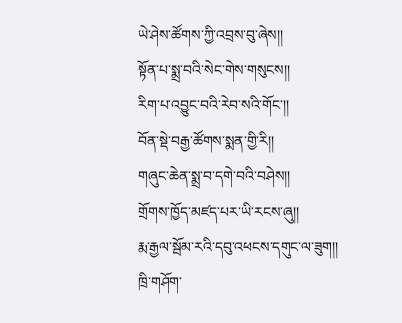ཡེ་ཤེས་ཚོགས་ཀྱི་འབྲས་བུ་ཞེས།།
སྟོན་པ་སྨྲ་བའི་སེང་གེས་གསུངས།།
རིག་པ་འབྱུང་བའི་རེབ་སའི་གོང་།།
བོན་སྡེ་བརྒྱ་ཚོགས་སྨན་གྱི་རི།།
གཞུང་ཆེན་སྨྲ་བ་དགེ་བའི་བཤེས།།
གྲོགས་ཁྱོད་མཛད་པར་ཡི་རངས་ཞུ།།
རྨ་རྒྱལ་སྦོམ་རའི་དབུ་འཕངས་དགུང་ལ་ཟུག།།
ཁྲི་གཤོག་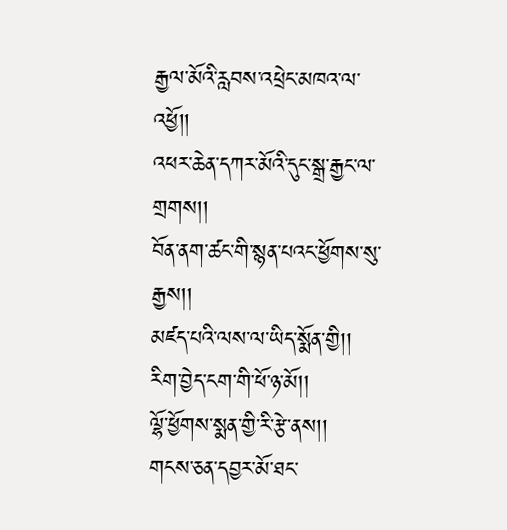རྒྱལ་མོའི་རླབས་འཕྲེང་མཁའ་ལ་འཕྱོ།།
འཕར་ཆེན་དཀར་མོའི་དུང་སྒྲ་རྒྱང་ལ་གྲགས།།
བོན་ནག་ཚང་གི་སྙན་པའང་ཕྱོགས་སུ་རྒྱས།།
མཛད་པའི་ལས་ལ་ཡིད་སྨོན་གྱི།།
རིག་བྱེད་ངག་གི་ཕོ་ཉ་མོ།།
ལྷོ་ཕྱོགས་སྨན་གྱི་རི་རྩེ་ནས།།
གངས་ཅན་དབྱར་མོ་ཐང་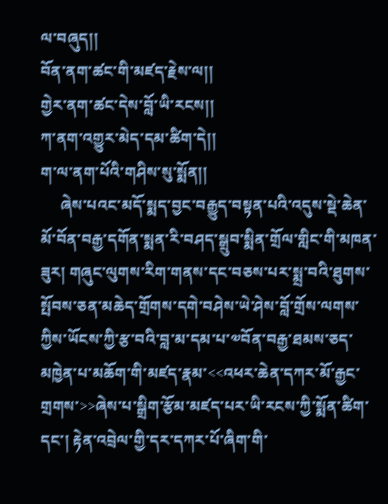ལ་བཞུད།།
བོན་ནག་ཚང་གི་མཛད་རྗེས་ལ།།
གྱེར་ནག་ཚང་དེས་བློ་ཡི་རངས།།
ཀ་ནག་འགྱུར་མེད་དམ་ཚིག་དེ།།
ག་ལ་ནག་པོའི་གཤིས་སུ་སྨོན།།
     ཞེས་པའང་མདོ་སྨད་བྱང་བརྒྱུད་བསྟན་པའི་འདུས་སྡེ་ཆེན་མོ་བོན་བརྒྱ་དགོན་སྨན་རི་བཤད་སྒྲུབ་སྨིན་གྲོལ་གླིང་གི་མཁན་ཟུར། གཞུང་ལུགས་རིག་གནས་དང་བཅས་པར་སྨྲ་བའི་ཐུགས་སྤོབས་ཅན་མཆེད་གྲོགས་དགེ་བཤེས་ཡེ་ཤེས་བློ་གྲོས་ལགས་ཀྱིས་ཡོངས་ཀྱི་རྩ་བའི་བླ་མ་དམ་པ་༧བོན་བརྒྱ་ཐམས་ཅད་མཁྱེན་པ་མཆོག་གི་མཛད་རྣམ་<<འཕར་ཆེན་དཀར་མོ་རྒྱང་གྲགས་>>ཞེས་པ་སྒྲིག་རྩོམ་མཛད་པར་ཡི་རངས་ཀྱི་སྨོན་ཚིག་དང་། རྟེན་འབྲེལ་གྱི་དར་དཀར་པོ་ཞིག་གི་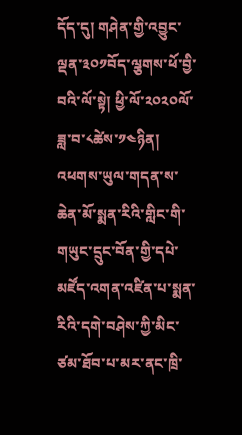དོད་དུ། གཤེན་གྱི་འབྱུང་ལྡན་༣༠༡བོད་ལྕགས་ཕོ་བྱི་བའི་ལོ་སྟེ། ཕྱི་ལོ་༢༠༢༠ལོ་ཟླ་བ་༨ཚེས་༡༤ཉིན། འཕགས་ཡུལ་གདན་ས་ཆེན་མོ་སྨན་རིའི་གླིང་གི་གཡུང་དྲུང་བོན་གྱི་དཔེ་མཛོད་འགན་འཛིན་པ་སྨན་རིའི་དགེ་བཤེས་ཀྱི་མིང་ཙམ་ཐོབ་པ་མར་ནང་ཁྲི་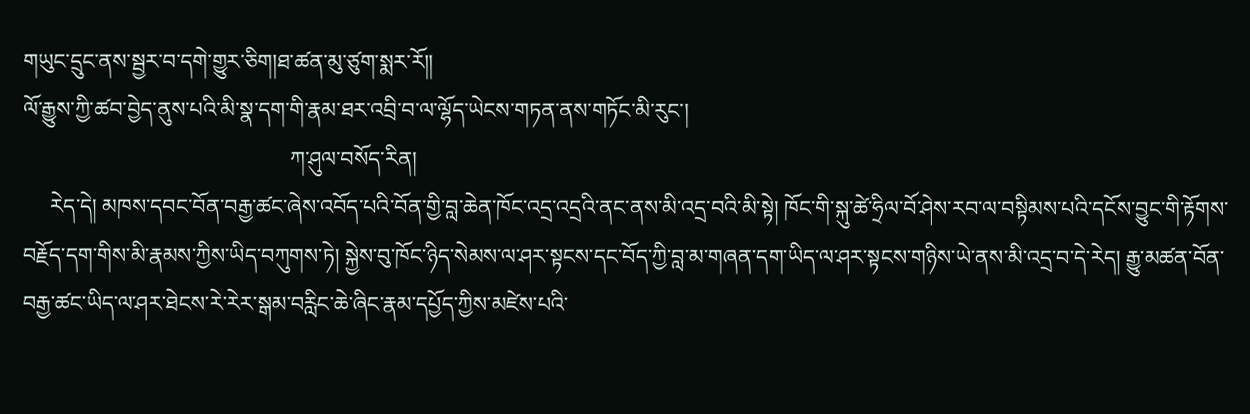གཡུང་དྲུང་ནས་སྦྱར་བ་དགེ་གྱུར་ཅིག།ཐ་ཚན་མུ་ཙུག་སྨར་རོ།།
ལོ་རྒྱུས་ཀྱི་ཚབ་བྱེད་ནུས་པའི་མི་སྣ་དག་གི་རྣམ་ཐར་འབྲི་བ་ལ་ལྷོད་ཡེངས་གཏན་ནས་གཏོང་མི་རུང་།
                                                 ཀ་ཤུལ་བསོད་རིན།
     རེད་དེ། མཁས་དབང་བོན་བརྒྱ་ཚང་ཞེས་འབོད་པའི་བོན་གྱི་བླ་ཆེན་ཁོང་འདྲ་འདྲའི་ནང་ནས་མི་འདྲ་བའི་མི་སྟེ། ཁོང་གི་སྐུ་ཚེ་ཧྲིལ་བོ་ཤེས་རབ་ལ་བསྟིམས་པའི་དངོས་བྱུང་གི་རྟོགས་བརྗོད་དག་གིས་མི་རྣམས་ཀྱིས་ཡིད་བཀུགས་ཏེ། སྐྱེས་བུ་ཁོང་ཉིད་སེམས་ལ་ཤར་སྟངས་དང་བོད་ཀྱི་བླ་མ་གཞན་དག་ཡིད་ལ་ཤར་སྟངས་གཉིས་ཡེ་ནས་མི་འདྲ་བ་དེ་རེད། རྒྱུ་མཚན་བོན་བརྒྱ་ཚང་ཡིད་ལ་ཤར་ཐེངས་རེ་རེར་སྒམ་བརླིང་ཆེ་ཞིང་རྣམ་དཔྱོད་ཀྱིས་མཛེས་པའི་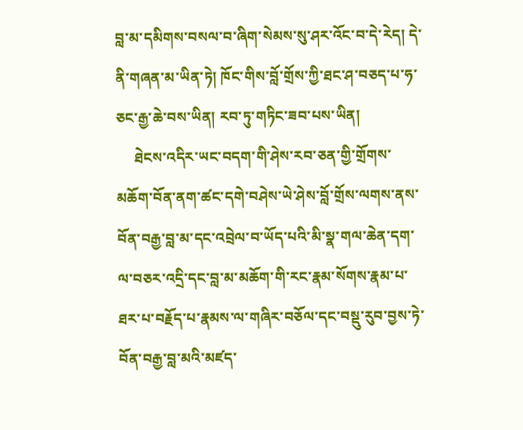བླ་མ་དམིགས་བསལ་བ་ཞིག་སེམས་སུ་ཤར་འོང་བ་དེ་རེད། དེ་ནི་གཞན་མ་ཡིན་ཏེ། ཁོང་གིས་བློ་གྲོས་ཀྱི་ཐང་ཤ་བཅད་པ་ཧ་ཅང་རྒྱ་ཆེ་བས་ཡིན། རབ་ཏུ་གཏིང་ཟབ་པས་ཡིན།
     ཐེངས་འདིར་ཡང་བདག་གི་ཤེས་རབ་ཅན་གྱི་གྲོགས་མཆོག་བོན་ནག་ཚང་དགེ་བཤེས་ཡེ་ཤེས་བློ་གྲོས་ལགས་ནས་བོན་བརྒྱ་བླ་མ་དང་འབྲེལ་བ་ཡོད་པའི་མི་སྣ་གལ་ཆེན་དག་ལ་བཅར་འདྲི་དང་བླ་མ་མཆོག་གི་རང་རྣམ་སོགས་རྣམ་པ་ཐར་པ་བརྗོད་པ་རྣམས་ལ་གཞིར་བཅོལ་དང་བསྡུ་རུབ་བྱས་ཏེ་བོན་བརྒྱ་བླ་མའི་མཛད་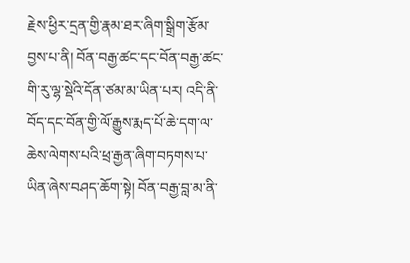རྗེས་ཕྱིར་དྲན་གྱི་རྣམ་ཐར་ཞིག་སྒྲིག་རྩོམ་བྱས་པ་ནི། བོན་བརྒྱ་ཚང་དང་བོན་བརྒྱ་ཚང་གི་རུ་ལྷ་སྡེའི་དོན་ཙམ་མ་ཡིན་པར། འདི་ནི་བོད་དང་བོན་གྱི་ལོ་རྒྱུས་རྨད་པོ་ཆེ་དག་ལ་ཆེས་ལེགས་པའི་ཕྲ་རྒྱན་ཞིག་བཏགས་པ་ཡིན་ཞེས་བཤད་ཆོག་སྟེ། བོན་བརྒྱ་བླ་མ་ནི་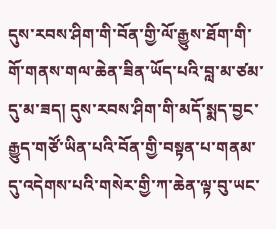དུས་རབས་ཤིག་གི་བོན་གྱི་ལོ་རྒྱུས་ཐོག་གི་གོ་གནས་གལ་ཆེན་ཟིན་ཡོད་པའི་བླ་མ་ཙམ་དུ་མ་ཟད། དུས་རབས་ཤིག་གི་མདོ་སྨད་བྱང་རྒྱུད་གཙོ་ཡིན་པའི་བོན་གྱི་བསྟན་པ་གནམ་དུ་འདེགས་པའི་གསེར་གྱི་ཀ་ཆེན་ལྟ་བུ་ཡང་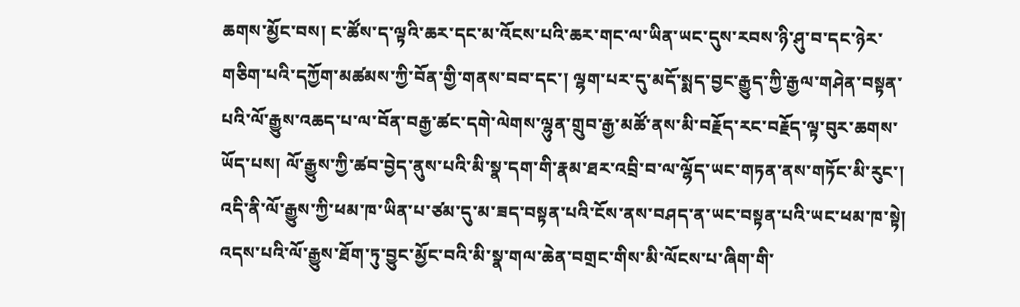ཆགས་མྱོང་བས། ང་ཚོས་ད་ལྟའི་ཆར་དང་མ་འོངས་པའི་ཆར་གང་ལ་ཡིན་ཡང་དུས་རབས་ཉི་ཤུ་བ་དང་ཉེར་གཅིག་པའི་དཀྱོག་མཚམས་ཀྱི་བོན་གྱི་གནས་བབ་དང་། ལྷག་པར་དུ་མདོ་སྨད་བྱང་རྒྱུད་ཀྱི་རྒྱལ་གཤེན་བསྟན་པའི་ལོ་རྒྱུས་འཆད་པ་ལ་བོན་བརྒྱ་ཚང་དགེ་ལེགས་ལྷུན་གྲུབ་རྒྱ་མཚོ་ནས་མི་བརྗོད་རང་བརྗོད་ལྟ་བུར་ཆགས་ཡོད་པས། ལོ་རྒྱུས་ཀྱི་ཚབ་བྱེད་ནུས་པའི་མི་སྣ་དག་གི་རྣམ་ཐར་འབྲི་བ་ལ་ལྷོད་ཡང་གཏན་ནས་གཏོང་མི་རུང་། འདི་ནི་ལོ་རྒྱུས་ཀྱི་ཕམ་ཁ་ཡིན་པ་ཙམ་དུ་མ་ཟད་བསྟན་པའི་ངོས་ནས་བཤད་ན་ཡང་བསྟན་པའི་ཡང་ཕམ་ཁ་སྟེ། འདས་པའི་ལོ་རྒྱུས་ཐོག་ཏུ་བྱུང་མྱོང་བའི་མི་སྣ་གལ་ཆེན་བགྲང་གིས་མི་ལོངས་པ་ཞིག་གི་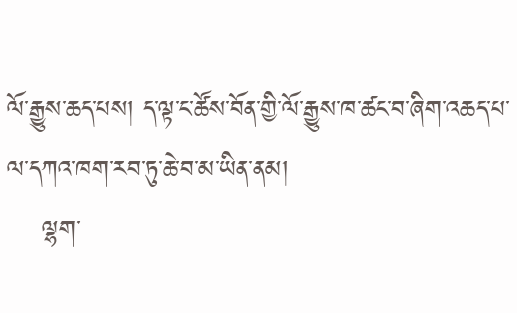ལོ་རྒྱུས་ཆད་པས། ད་ལྟ་ང་ཚོས་བོན་གྱི་ལོ་རྒྱུས་ཁ་ཚང་བ་ཞིག་འཆད་པ་ལ་དཀའ་ཁག་རབ་ཏུ་ཆེ་བ་མ་ཡིན་ནམ།
    ལྷག་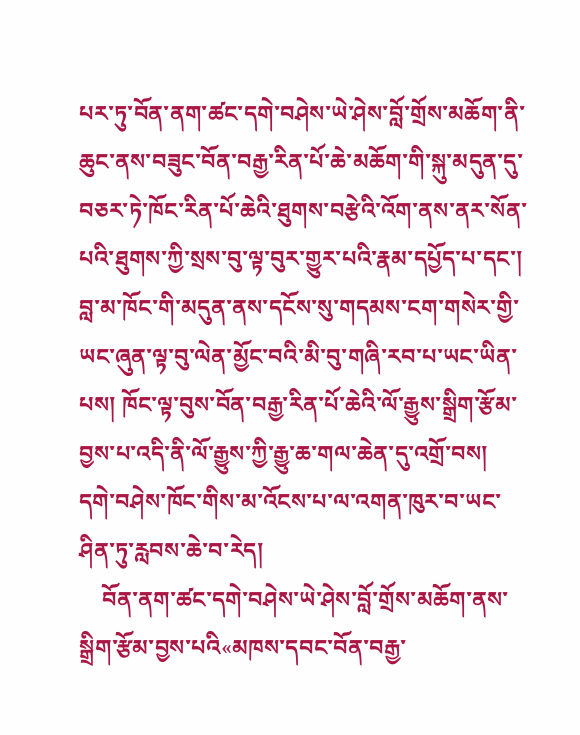པར་ཏུ་བོན་ནག་ཚང་དགེ་བཤེས་ཡེ་ཤེས་བློ་གྲོས་མཆོག་ནི་ཆུང་ནས་བཟུང་བོན་བརྒྱ་རིན་པོ་ཆེ་མཆོག་གི་སྐུ་མདུན་དུ་བཅར་ཏེ་ཁོང་རིན་པོ་ཆེའི་ཐུགས་བརྩེའི་འོག་ནས་ནར་སོན་པའི་ཐུགས་ཀྱི་སྲས་བུ་ལྟ་བུར་གྱུར་པའི་རྣམ་དཔྱོད་པ་དང་། བླ་མ་ཁོང་གི་མདུན་ནས་དངོས་སུ་གདམས་ངག་གསེར་གྱི་ཡང་ཞུན་ལྟ་བུ་ལེན་མྱོང་བའི་མི་བུ་གཞི་རབ་པ་ཡང་ཡིན་པས། ཁོང་ལྟ་བུས་བོན་བརྒྱ་རིན་པོ་ཆེའི་ལོ་རྒྱུས་སྒྲིག་རྩོམ་བྱས་པ་འདི་ནི་ལོ་རྒྱུས་ཀྱི་རྒྱུ་ཆ་གལ་ཆེན་དུ་འགྲོ་བས། དགེ་བཤེས་ཁོང་གིས་མ་འོངས་པ་ལ་འགན་ཁུར་བ་ཡང་ཤིན་ཏུ་རླབས་ཆེ་བ་རེད།
    བོན་ནག་ཚང་དགེ་བཤེས་ཡེ་ཤེས་བློ་གྲོས་མཆོག་ནས་སྒྲིག་རྩོམ་བྱས་པའི«མཁས་དབང་བོན་བརྒྱ་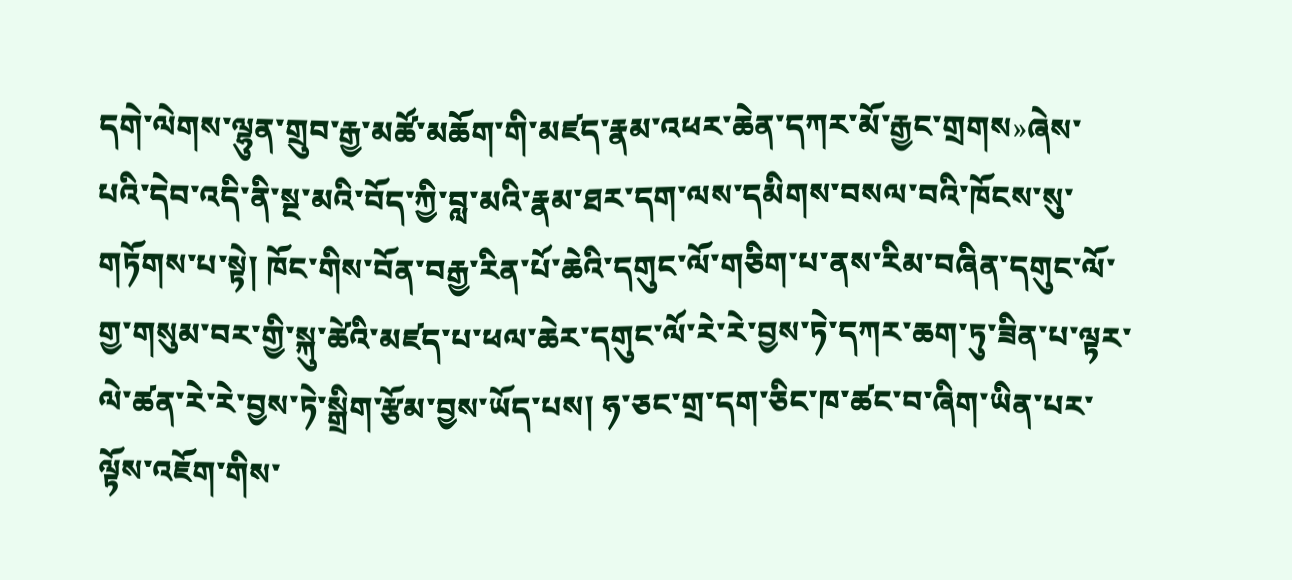དགེ་ལེགས་ལྷུན་གྲུབ་རྒྱ་མཚོ་མཆོག་གི་མཛད་རྣམ་འཕར་ཆེན་དཀར་མོ་རྒྱང་གྲགས»ཞེས་པའི་དེབ་འདི་ནི་སྔ་མའི་བོད་ཀྱི་བླ་མའི་རྣམ་ཐར་དག་ལས་དམིགས་བསལ་བའི་ཁོངས་སུ་གཏོགས་པ་སྟེ། ཁོང་གིས་བོན་བརྒྱ་རིན་པོ་ཆེའི་དགུང་ལོ་གཅིག་པ་ནས་རིམ་བཞིན་དགུང་ལོ་གྱ་གསུམ་བར་གྱི་སྐུ་ཚེའི་མཛད་པ་ཕལ་ཆེར་དགུང་ལོ་རེ་རེ་བྱས་ཏེ་དཀར་ཆག་ཏུ་ཟིན་པ་ལྟར་ལེ་ཚན་རེ་རེ་བྱས་ཏེ་སྒྲིག་རྩོམ་བྱས་ཡོད་པས། ཧ་ཅང་གྲ་དག་ཅིང་ཁ་ཚང་བ་ཞིག་ཡིན་པར་ལྟོས་འཇོག་གིས་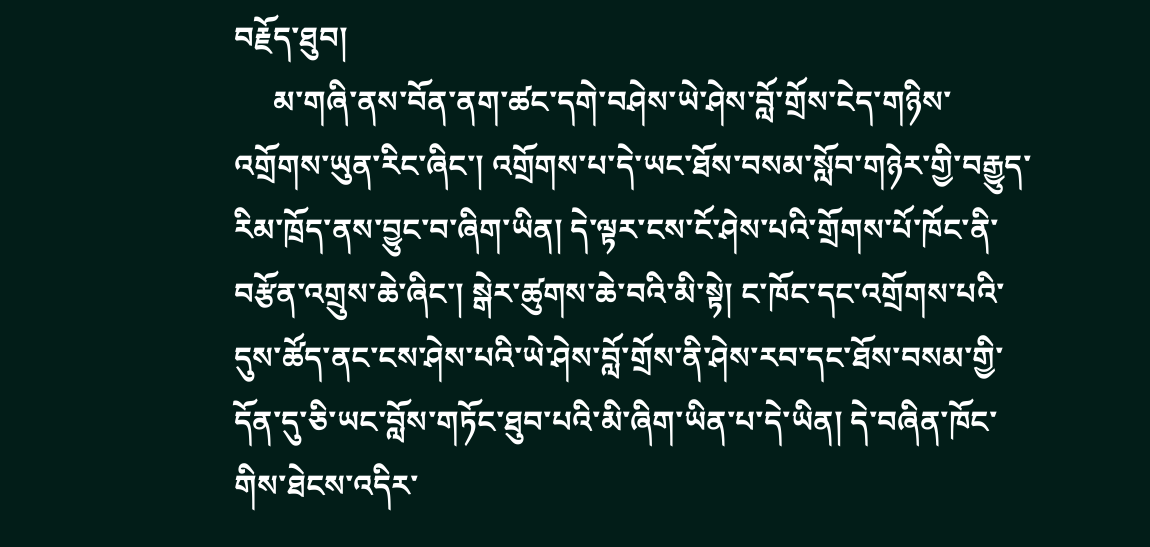བརྗོད་ཐུབ།
     མ་གཞི་ནས་བོན་ནག་ཚང་དགེ་བཤེས་ཡེ་ཤེས་བློ་གྲོས་ངེད་གཉིས་འགྲོགས་ཡུན་རིང་ཞིང་། འགྲོགས་པ་དེ་ཡང་ཐོས་བསམ་སློབ་གཉེར་གྱི་བརྒྱུད་རིམ་ཁྲོད་ནས་བྱུང་བ་ཞིག་ཡིན། དེ་ལྟར་ངས་ངོ་ཤེས་པའི་གྲོགས་པོ་ཁོང་ནི་བརྩོན་འགྲུས་ཆེ་ཞིང་། སྒེར་ཚུགས་ཆེ་བའི་མི་སྟེ། ང་ཁོང་དང་འགྲོགས་པའི་དུས་ཚོད་ནང་ངས་ཤེས་པའི་ཡེ་ཤེས་བློ་གྲོས་ནི་ཤེས་རབ་དང་ཐོས་བསམ་གྱི་དོན་དུ་ཅི་ཡང་བློས་གཏོང་ཐུབ་པའི་མི་ཞིག་ཡིན་པ་དེ་ཡིན། དེ་བཞིན་ཁོང་གིས་ཐེངས་འདིར་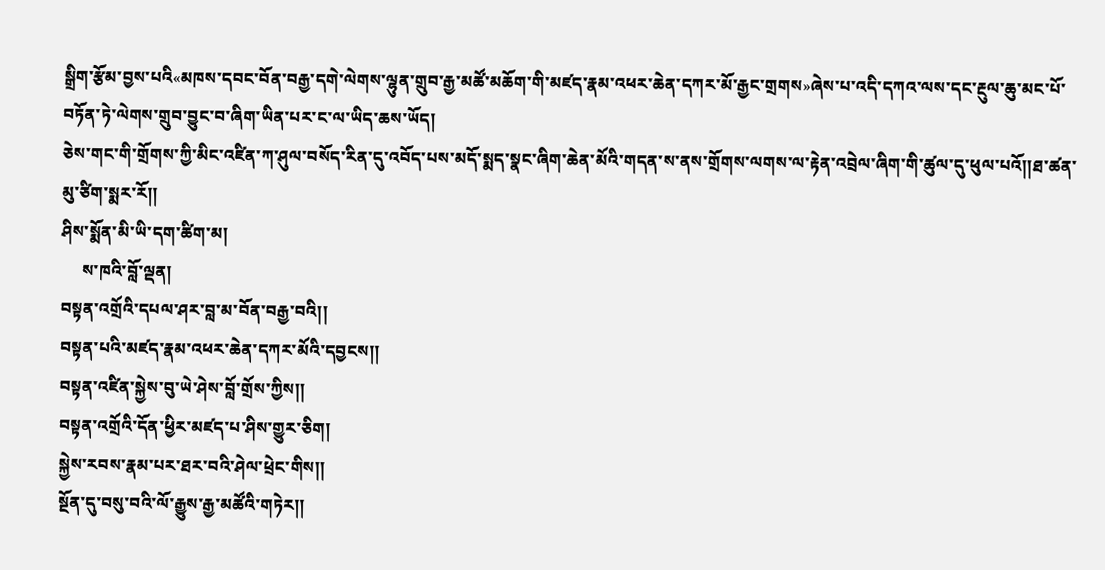སྒྲིག་རྩོམ་བྱས་པའི«མཁས་དབང་བོན་བརྒྱ་དགེ་ལེགས་ལྷུན་གྲུབ་རྒྱ་མཚོ་མཆོག་གི་མཛད་རྣམ་འཕར་ཆེན་དཀར་མོ་རྒྱང་གྲགས»ཞེས་པ་འདི་དཀའ་ལས་དང་རྔུལ་ཆུ་མང་པོ་བཏོན་ཏེ་ལེགས་གྲུབ་བྱུང་བ་ཞིག་ཡིན་པར་ང་ལ་ཡིད་ཆས་ཡོད།
ཅེས་གང་གི་གྲོགས་ཀྱི་མིང་འཛིན་ཀ་ཤུལ་བསོད་རིན་དུ་འབོད་པས་མདོ་སྨད་སྣང་ཞིག་ཆེན་མོའི་གདན་ས་ནས་གྲོགས་ལགས་ལ་རྟེན་འབྲེལ་ཞིག་གི་ཚུལ་དུ་ཕུལ་པའོ།།ཐ་ཚན་མུ་ཙིག་སྨར་རོ།།
ཤིས་སྨོན་མི་ཡི་དག་ཚིག་མ།
     ས་ཁའི་བློ་ལྡན།
བསྟན་འགྲོའི་དཔལ་ཤར་བླ་མ་བོན་བརྒྱ་བའི།།
བསྟན་པའི་མཛད་རྣམ་འཕར་ཆེན་དཀར་མོའི་དབྱངས།།
བསྟན་འཛིན་སྐྱེས་བུ་ཡེ་ཤེས་བློ་གྲོས་ཀྱིས།།
བསྟན་འགྲོའི་དོན་ཕྱིར་མཛད་པ་ཤིས་གྱུར་ཅིག།
སྐྱེས་རབས་རྣམ་པར་ཐར་བའི་ཤེལ་ཕྲེང་གིས།།
སྔོན་དུ་བསུ་བའི་ལོ་རྒྱུས་རྒྱ་མཚོའི་གཏེར།།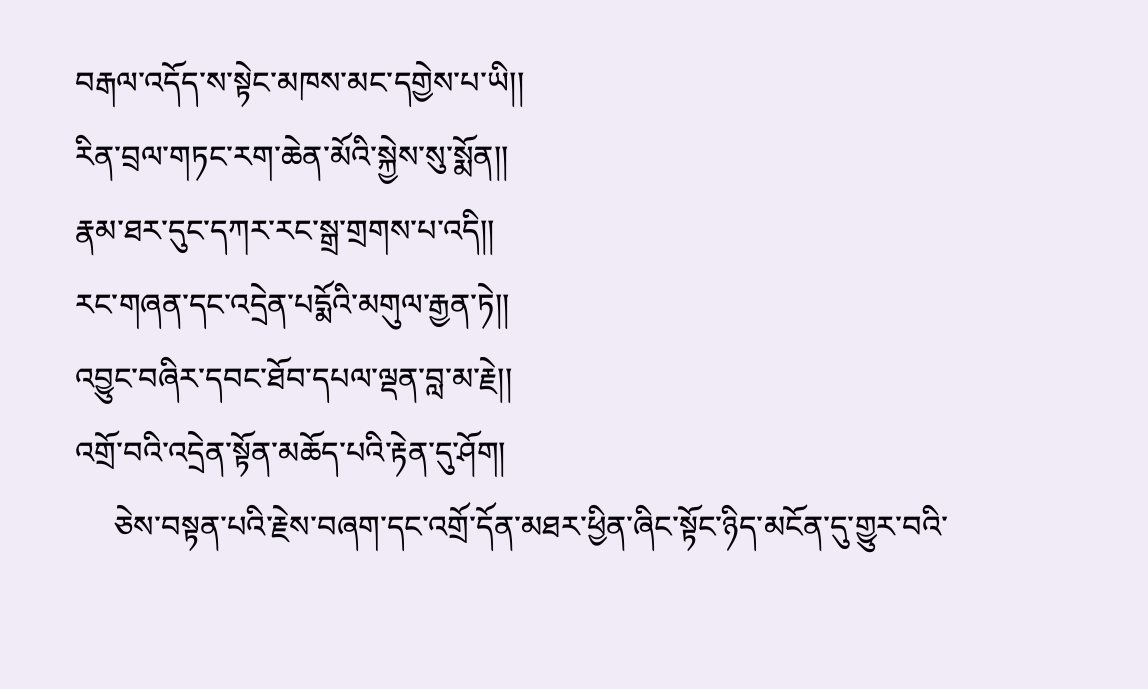བརྒལ་འདོད་ས་སྟེང་མཁས་མང་དགྱེས་པ་ཡི།།
རིན་བྲལ་གཏང་རག་ཆེན་མོའི་སྐྱེས་སུ་སྨོན།།
རྣམ་ཐར་དུང་དཀར་རང་སྒྲ་གྲགས་པ་འདི།།
རང་གཞན་དང་འདྲེན་པདྨོའི་མགུལ་རྒྱན་ཏེ།།
འབྱུང་བཞིར་དབང་ཐོབ་དཔལ་ལྡན་བླ་མ་རྗེ།།
འགྲོ་བའི་འདྲེན་སྟོན་མཆོད་པའི་རྟེན་དུ་ཤོག།
     ཅེས་བསྟན་པའི་རྗེས་བཞག་དང་འགྲོ་དོན་མཐར་ཕྱིན་ཞིང་སྟོང་ཉིད་མངོན་དུ་གྱུར་བའི་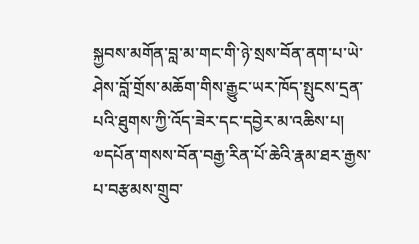སྐྱབས་མགོན་བླ་མ་གང་གི་ཉེ་སྲས་བོན་ནག་པ་ཡེ་ཤེས་བློ་གྲོས་མཆོག་གིས་རྒྱུང་ཡར་ཁོད་སྤུངས་དྲན་པའི་ཐུགས་ཀྱི་འོད་ཟེར་དང་དབྱེར་མ་འཆིས་པ། ༧དཔོན་གསས་བོན་བརྒྱ་རིན་པོ་ཆེའི་རྣམ་ཐར་རྒྱས་པ་བརྩམས་གྲུབ་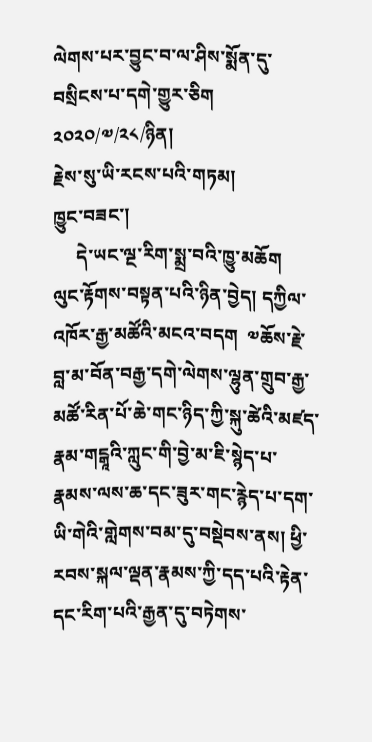ལེགས་པར་བྱུང་བ་ལ་ཤིས་སྨོན་དུ་བསྲིངས་པ་དགེ་གྱུར་ཅིག ༢༠༢༠/༧/༢༨/ཉིན།
རྗེས་སུ་ཡི་རངས་པའི་གཏམ།
ཁྱུང་བཟང་།
     དེ་ཡང་ལྔ་རིག་སྨྲ་བའི་ཁྱུ་མཆོག  ལུང་རྟོགས་བསྟན་པའི་ཉིན་བྱེད། དཀྱིལ་འཁོར་རྒྱ་མཚོའི་མངའ་བདག  ༧ཆོས་རྗེ་བླ་མ་བོན་བརྒྱ་དགེ་ལེགས་ལྷུན་གྲུབ་རྒྱ་མཚོ་རིན་པོ་ཆེ་གང་ཉིད་ཀྱི་སྐུ་ཚེའི་མཛད་རྣམ་གངྒཱའི་ཀླུང་གི་བྱེ་མ་ཇི་སྙེད་པ་རྣམས་ལས་ཆ་དང་ཟུར་གང་རྙེད་པ་དག་ཡི་གེའི་གླེགས་བམ་དུ་བསྡེབས་ནས། ཕྱི་རབས་སྐལ་ལྡན་རྣམས་ཀྱི་དད་པའི་རྟེན་དང་རིག་པའི་རྒྱན་དུ་བཏེགས་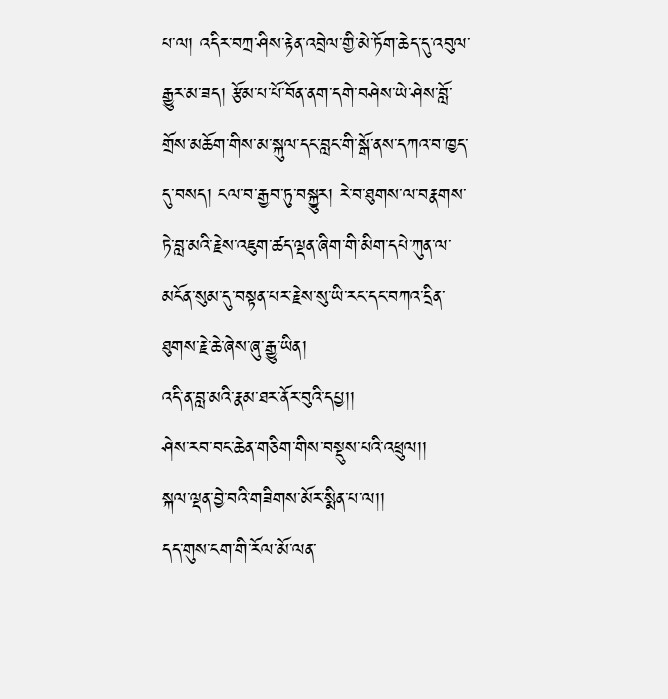པ་ལ། འདིར་བཀྲ་ཤིས་རྟེན་འབྲེལ་གྱི་མེ་ཏོག་ཆེད་དུ་འབུལ་རྒྱུར་མ་ཟད། རྩོམ་པ་པོ་བོན་ནག་དགེ་བཤེས་ཡེ་ཤེས་བློ་གྲོས་མཆོག་གིས་མ་སྐུལ་དང་བླང་གི་སྒོ་ནས་དཀའ་བ་ཁྱད་དུ་བསད། ངལ་བ་རྒྱབ་ཏུ་བསྐྱུར། རེ་བ་ཐུགས་ལ་བརྣགས་ཏེ་བླ་མའི་རྗེས་འཇུག་ཚད་ལྡན་ཞིག་གི་མིག་དཔེ་ཀུན་ལ་མངོན་སུམ་དུ་བསྟན་པར་རྗེས་སུ་ཡི་རང་དང་བཀའ་དྲིན་ཐུགས་རྗེ་ཆེ་ཞེས་ཞུ་རྒྱུ་ཡིན།
འདི་ན་བླ་མའི་རྣམ་ཐར་ནོར་བུའི་དཔྱ།།
ཤེས་རབ་བང་ཆེན་གཅིག་གིས་བསྡུས་པའི་འཕྲུལ།།
སྐལ་ལྡན་བྱེ་བའི་གཟིགས་མོར་སྨིན་པ་ལ།།
དད་གུས་ངག་གི་རོལ་མོ་ལན་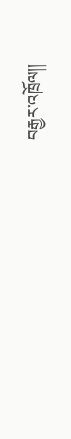བརྒྱར་འཁྲོལ།།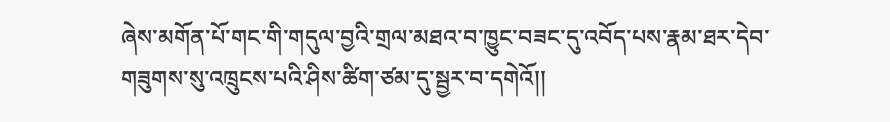ཞེས་མགོན་པོ་གང་གི་གདུལ་བྱའི་གྲལ་མཐའ་བ་ཁྱུང་བཟང་དུ་འབོད་པས་རྣམ་ཐར་དེབ་གཟུགས་སུ་འཁྲུངས་པའི་ཤིས་ཚིག་ཙམ་དུ་སྦྱར་བ་དགེའོ།།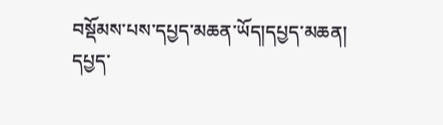བསྡོམས་པས་དཔྱད་མཆན་ཡོད།དཔྱད་མཆན།
དཔྱད་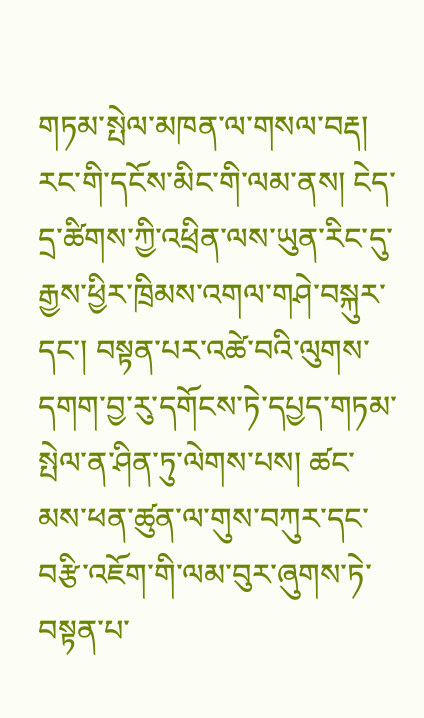གཏམ་སྤེལ་མཁན་ལ་གསལ་བརྡ། རང་གི་དངོས་མིང་གི་ལམ་ནས། ངེད་དྲ་ཚིགས་ཀྱི་འཕྲིན་ལས་ཡུན་རིང་དུ་རྒྱས་ཕྱིར་ཁྲིམས་འགལ་གཤེ་བསྐུར་དང་། བསྟན་པར་འཚེ་བའི་ལུགས་དགག་བྱ་རུ་དགོངས་ཏེ་དཔྱད་གཏམ་སྤེལ་ན་ཤིན་ཏུ་ལེགས་པས། ཚང་མས་ཕན་ཚུན་ལ་གུས་བཀུར་དང་བརྩི་འཇོག་གི་ལམ་བུར་ཞུགས་ཏེ་བསྟན་པ་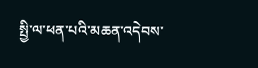སྤྱི་ལ་ཕན་པའི་མཆན་འདེབས་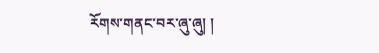རོགས་གནང་བར་ཞུ་ཞུ། །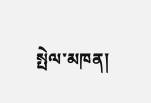སྤེལ་མཁན།